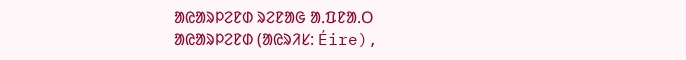ᱟᱭᱟᱨᱞᱮᱱᱰ ᱨᱮᱱᱟᱜ ᱟᱹᱯᱱᱟᱹᱛ
ᱟᱭᱟᱨᱞᱮᱱᱰ (ᱟᱭᱨᱤᱥ: Éire),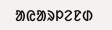ᱟᱭᱟᱨᱞᱮᱱᱰ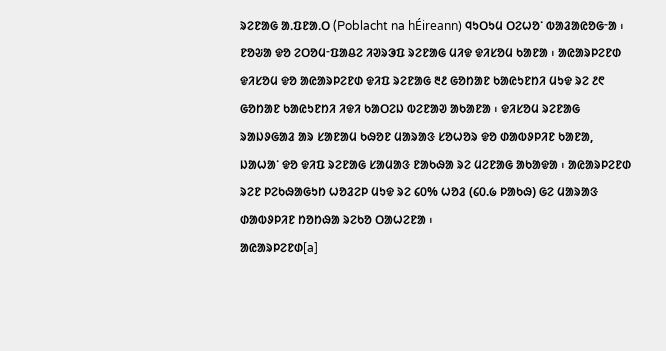ᱨᱮᱱᱟᱜ ᱟᱹᱯᱱᱟᱹᱛ (Poblacht na hÉireann) ᱧᱩᱛᱩᱢ ᱛᱮᱦᱚᱸ ᱵᱟᱲᱟᱭᱚᱜᱼᱟ ᱾ ᱱᱚᱶᱟ ᱫᱚ ᱮᱛᱚᱢᱼᱯᱟᱪᱮ ᱤᱣᱨᱳᱯ ᱨᱮᱱᱟᱜ ᱢᱤᱫ ᱫᱤᱥᱚᱢ ᱠᱟᱱᱟ ᱾ ᱟᱭᱟᱨᱞᱮᱱᱰ ᱫᱤᱥᱚᱢ ᱫᱚ ᱟᱭᱟᱨᱞᱮᱱᱰ ᱫᱤᱯ ᱨᱮᱱᱟᱜ ᱓᱒ ᱜᱚᱴᱟᱱ ᱠᱟᱭᱩᱱᱴᱤ ᱢᱩᱫ ᱨᱮ ᱒᱖ ᱜᱚᱴᱟᱱ ᱠᱟᱭᱩᱱᱴᱤ ᱤᱫᱤ ᱠᱟᱛᱮᱡ ᱵᱮᱱᱟᱣ ᱟᱠᱟᱱᱟ ᱾ ᱫᱤᱥᱚᱢ ᱨᱮᱱᱟᱜ ᱨᱟᱡᱽᱜᱟᱲ ᱟᱨ ᱥᱟᱱᱟᱢ ᱠᱷᱚᱱ ᱢᱟᱨᱟᱝ ᱥᱚᱦᱚᱨ ᱫᱚ ᱰᱟᱵᱽᱞᱤᱱ ᱠᱟᱱᱟ, ᱡᱟᱦᱟᱸ ᱫᱚ ᱫᱤᱯ ᱨᱮᱱᱟᱜ ᱥᱟᱢᱟᱝ ᱱᱟᱠᱷᱟ ᱨᱮ ᱢᱮᱱᱟᱜ ᱟᱠᱟᱫᱟ ᱾ ᱟᱭᱟᱨᱞᱮᱱᱰ ᱨᱮᱱ ᱞᱮᱠᱷᱟᱜᱩᱴ ᱦᱚᱲᱮᱞ ᱢᱩᱫ ᱨᱮ ᱔᱐% ᱦᱚᱲ (᱔᱐.᱙ ᱞᱟᱠᱷ) ᱜᱮ ᱢᱟᱨᱟᱝ ᱰᱟᱵᱽᱞᱤᱱ ᱴᱚᱴᱷᱟ ᱨᱮᱠᱚ ᱛᱟᱦᱮᱱᱟ ᱾
ᱟᱭᱟᱨᱞᱮᱱᱰ[a]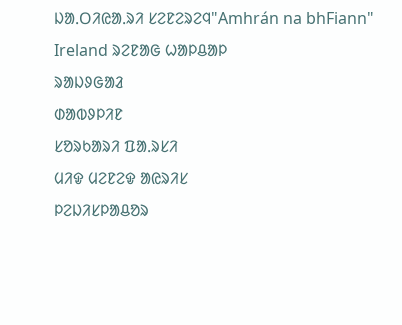ᱡᱟᱹᱛᱤᱭᱟᱹᱨᱤ ᱥᱮᱱᱮᱨᱮᱧ"Amhrán na bhFiann"
Ireland ᱨᱮᱱᱟᱜ ᱦᱟᱞᱪᱟᱞ
ᱨᱟᱡᱽᱜᱟᱲ
ᱰᱟᱵᱽᱞᱤᱱ
ᱥᱚᱨᱠᱟᱨᱤ ᱯᱟᱹᱨᱥᱤ
ᱢᱤᱫ ᱢᱮᱱᱮᱫ ᱟᱭᱨᱤᱥ
ᱞᱮᱡᱤᱥᱞᱟᱪᱚᱨ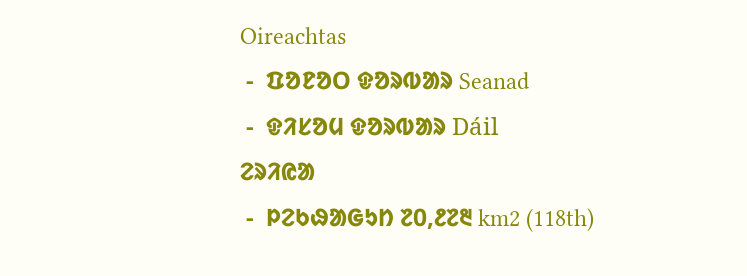Oireachtas
 -  ᱯᱚᱱᱚᱛ ᱫᱚᱨᱵᱟᱨ Seanad
 -  ᱫᱤᱥᱚᱢ ᱫᱚᱨᱵᱟᱨ Dáil
ᱮᱨᱤᱭᱟ
 -  ᱞᱮᱠᱷᱟᱜᱩᱴ ᱗᱐,᱒᱗᱓ km2 (118th)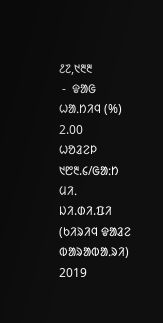᱒᱗,᱑᱓᱓
 -  ᱫᱟᱜ ᱦᱟᱹᱴᱤᱧ (%) 2.00
ᱦᱚᱲᱮᱞ
᱑᱘᱓.᱔/ᱜᱟᱺᱴ ᱢᱤᱹ
ᱡᱤ.ᱰᱤ.ᱯᱤ (ᱠᱤᱨᱤᱧ ᱫᱟᱲᱮ ᱵᱟᱨᱟᱵᱟᱹᱨᱤ) 2019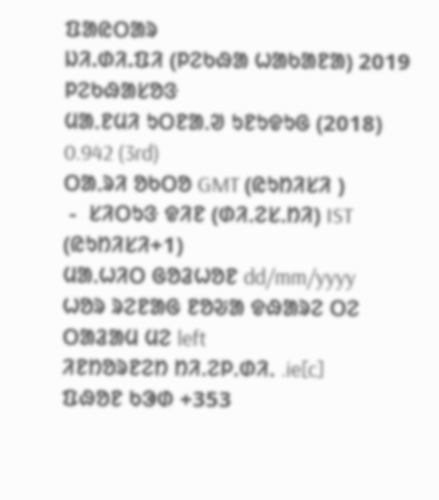ᱯᱟᱭᱛᱟᱨ
ᱡᱤ.ᱰᱤ.ᱯᱤ (ᱞᱮᱠᱷᱟ ᱦᱟᱠᱟᱱᱟ) 2019 ᱞᱮᱠᱷᱟᱥᱚᱝ
ᱢᱟᱹᱱᱢᱤ ᱩᱛᱱᱟᱹᱣ ᱩᱱᱩᱫᱩᱜ (2018) 0.942 (3rd)
ᱛᱟᱹᱨᱤ ᱚᱠᱛᱚ GMT (ᱭᱩᱴᱤᱥᱤ )
 -  ᱥᱤᱛᱩᱝ ᱫᱤᱱ (ᱰᱤᱹᱮᱥᱹᱴᱤ) IST (ᱭᱩᱴᱤᱥᱤ+1)
ᱢᱟᱹᱦᱤᱛ ᱜᱚᱲᱦᱚᱱ dd/mm/yyyy
ᱦᱚᱨ ᱨᱮᱱᱟᱜ ᱱᱚᱶᱟ ᱫᱷᱟᱨᱮ ᱛᱮ ᱛᱟᱲᱟᱢ ᱢᱮ left
ᱤᱱᱴᱚᱨᱱᱮᱴ ᱴᱤᱹᱮᱞᱹᱰᱤᱹ .ie[c]
ᱯᱷᱚᱱ ᱠᱳᱰ +353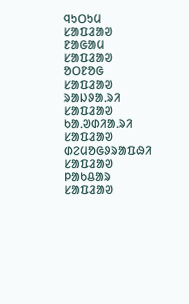ᱧᱩᱛᱩᱢ
ᱥᱟᱯᱲᱟᱣ
ᱱᱟᱜᱟᱢ
ᱥᱟᱯᱲᱟᱣ
ᱚᱛᱱᱚᱜ
ᱥᱟᱯᱲᱟᱣ
ᱨᱟᱡᱽᱟᱹᱨᱤ
ᱥᱟᱯᱲᱟᱣ
ᱠᱟᱹᱣᱰᱤᱟᱹᱨᱤ
ᱥᱟᱯᱲᱟᱣ
ᱰᱮᱢᱚᱜᱽᱨᱟᱯᱷᱤ
ᱥᱟᱯᱲᱟᱣ
ᱞᱟᱠᱪᱟᱨ
ᱥᱟᱯᱲᱟᱣ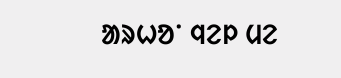ᱟᱨᱦᱚᱸ ᱧᱮᱞ ᱢᱮ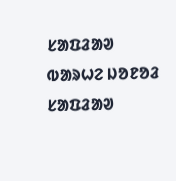ᱥᱟᱯᱲᱟᱣ
ᱵᱟᱨᱦᱮ ᱡᱚᱱᱚᱲ
ᱥᱟᱯᱲᱟᱣ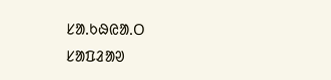ᱥᱟᱹᱠᱷᱭᱟᱹᱛ
ᱥᱟᱯᱲᱟᱣ